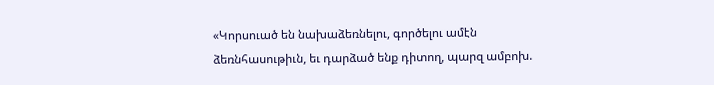«Կորսուած են նախաձեռնելու, գործելու ամէն ձեռնհասութիւն, եւ դարձած ենք դիտող, պարզ ամբոխ.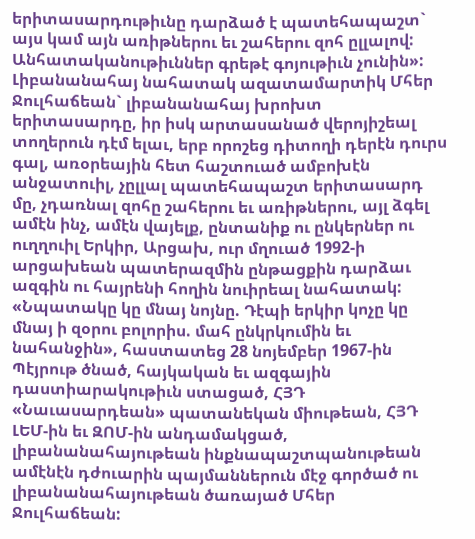երիտասարդութիւնը դարձած է պատեհապաշտ` այս կամ այն առիթներու եւ շահերու զոհ ըլլալով: Անհատականութիւններ գրեթէ գոյութիւն չունին»:
Լիբանանահայ նահատակ ազատամարտիկ Մհեր Ջուլհաճեան` լիբանանահայ խրոխտ երիտասարդը, իր իսկ արտասանած վերոյիշեալ տողերուն դէմ ելաւ, երբ որոշեց դիտողի դերէն դուրս գալ, առօրեային հետ հաշտուած ամբոխէն անջատուիլ, չըլլալ պատեհապաշտ երիտասարդ մը, չդառնալ զոհը շահերու եւ առիթներու, այլ ձգել ամէն ինչ, ամէն վայելք, ընտանիք ու ընկերներ ու ուղղուիլ Երկիր, Արցախ, ուր մղուած 1992-ի արցախեան պատերազմին ընթացքին դարձաւ ազգին ու հայրենի հողին նուիրեալ նահատակ:
«Նպատակը կը մնայ նոյնը. Դէպի երկիր կոչը կը մնայ ի զօրու բոլորիս. մահ ընկրկումին եւ նահանջին», հաստատեց 28 նոյեմբեր 1967-ին Պէյրութ ծնած, հայկական եւ ազգային դաստիարակութիւն ստացած, ՀՅԴ «Նաւասարդեան» պատանեկան միութեան, ՀՅԴ ԼԵՄ-ին եւ ԶՈՄ-ին անդամակցած, լիբանանահայութեան ինքնապաշտպանութեան ամէնէն դժուարին պայմաններուն մէջ գործած ու լիբանանահայութեան ծառայած Մհեր Ջուլհաճեան: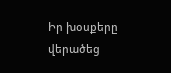Իր խօսքերը վերածեց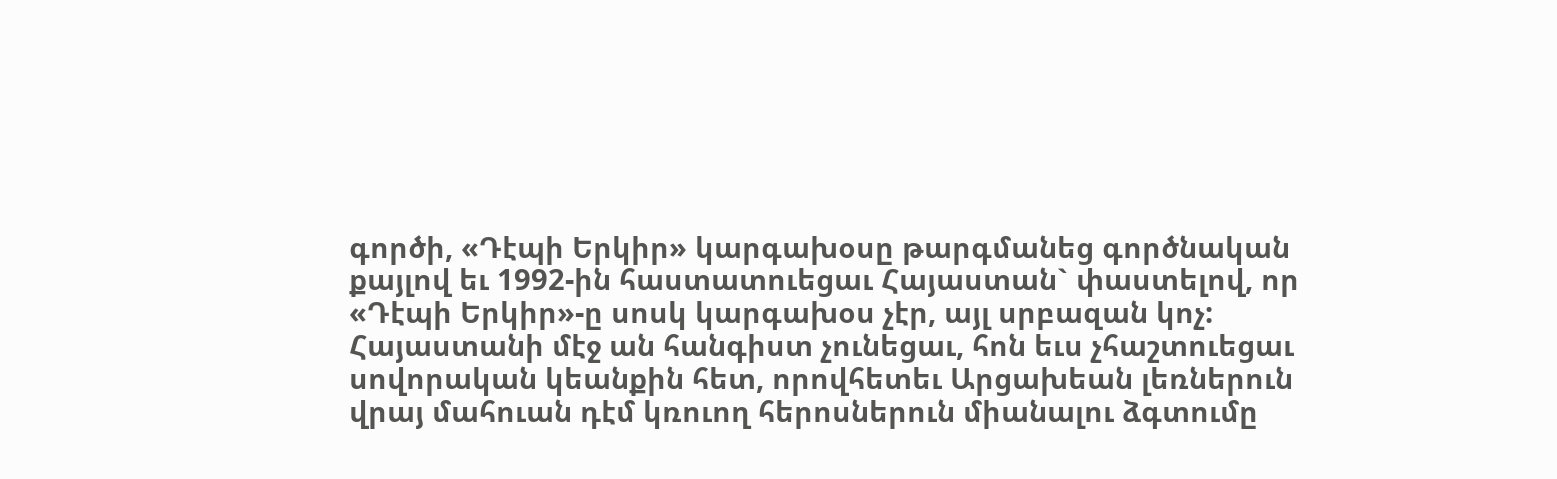գործի, «Դէպի Երկիր» կարգախօսը թարգմանեց գործնական քայլով եւ 1992-ին հաստատուեցաւ Հայաստան` փաստելով, որ «Դէպի Երկիր»-ը սոսկ կարգախօս չէր, այլ սրբազան կոչ: Հայաստանի մէջ ան հանգիստ չունեցաւ, հոն եւս չհաշտուեցաւ սովորական կեանքին հետ, որովհետեւ Արցախեան լեռներուն վրայ մահուան դէմ կռուող հերոսներուն միանալու ձգտումը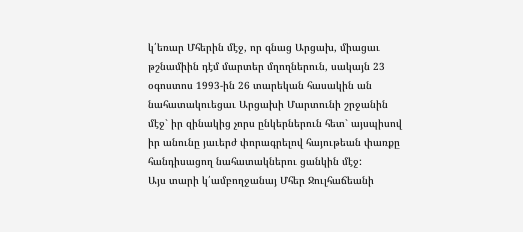կ՛եռար Մհերին մէջ, որ գնաց Արցախ, միացաւ թշնամիին դէմ մարտեր մղողներուն, սակայն 23 օգոստոս 1993-ին 26 տարեկան հասակին ան նահատակուեցաւ Արցախի Մարտունի շրջանին մէջ` իր զինակից չորս ընկերներուն հետ` այսպիսով իր անունը յաւերժ փորագրելով հայութեան փառքը հանդիսացող նահատակներու ցանկին մէջ:
Այս տարի կ՛ամբողջանայ Մհեր Ջուլհաճեանի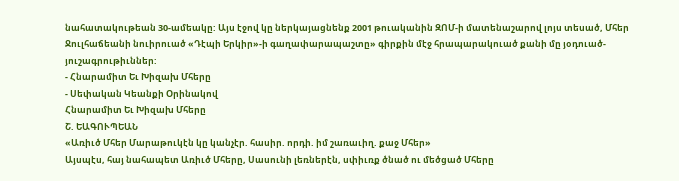նահատակութեան 30-ամեակը: Այս էջով կը ներկայացնենք 2001 թուականին ԶՈՄ-ի մատենաշարով լոյս տեսած, Մհեր Ջուլհաճեանի նուիրուած «Դէպի Երկիր»-ի գաղափարապաշտը» գիրքին մէջ հրապարակուած քանի մը յօդուած-յուշագրութիւններ:
- Հնարամիտ Եւ Խիզախ Մհերը
- Սեփական Կեանքի Օրինակով
Հնարամիտ Եւ Խիզախ Մհերը
Շ. ԵԱԳՈՒՊԵԱՆ
«Առիւծ Մհեր Մարաթուկէն կը կանչէր. հասիր. որդի. իմ շառաւիղ. քաջ Մհեր»
Այսպէս, հայ նահապետ Առիւծ Մհերը, Սասունի լեռներէն, սփիւռք ծնած ու մեծցած Մհերը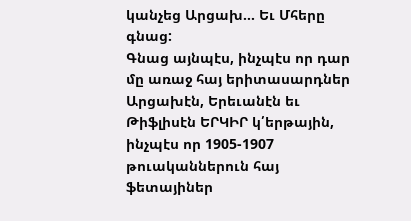կանչեց Արցախ… Եւ Մհերը գնաց:
Գնաց այնպէս, ինչպէս որ դար մը առաջ հայ երիտասարդներ Արցախէն, Երեւանէն եւ Թիֆլիսէն ԵՐԿԻՐ կ՛երթային, ինչպէս որ 1905-1907 թուականներուն հայ ֆետայիներ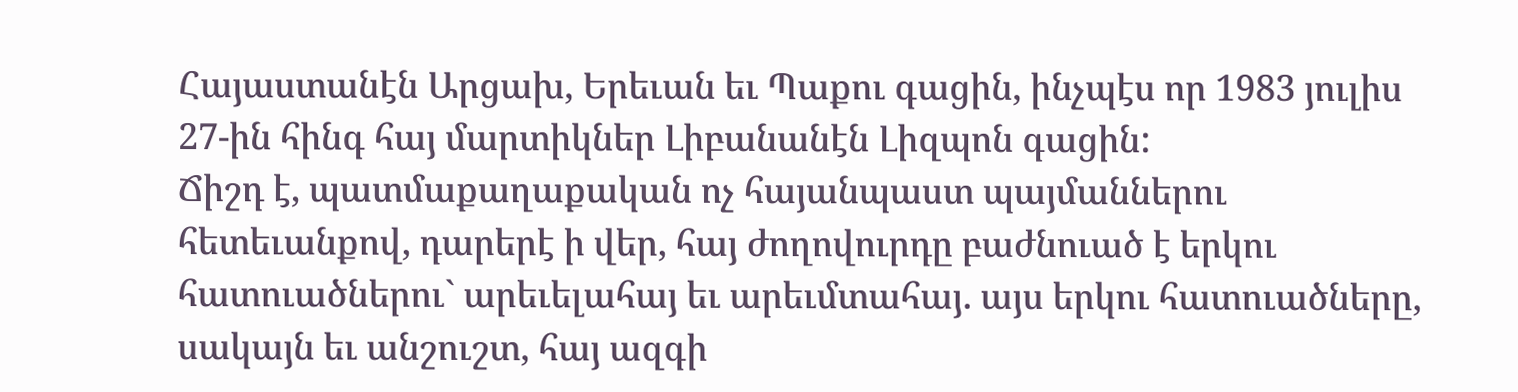Հայաստանէն Արցախ, Երեւան եւ Պաքու գացին, ինչպէս որ 1983 յուլիս 27-ին հինգ հայ մարտիկներ Լիբանանէն Լիզպոն գացին:
Ճիշդ է, պատմաքաղաքական ոչ հայանպաստ պայմաններու հետեւանքով, դարերէ ի վեր, հայ ժողովուրդը բաժնուած է երկու հատուածներու` արեւելահայ եւ արեւմտահայ. այս երկու հատուածները, սակայն եւ անշուշտ, հայ ազգի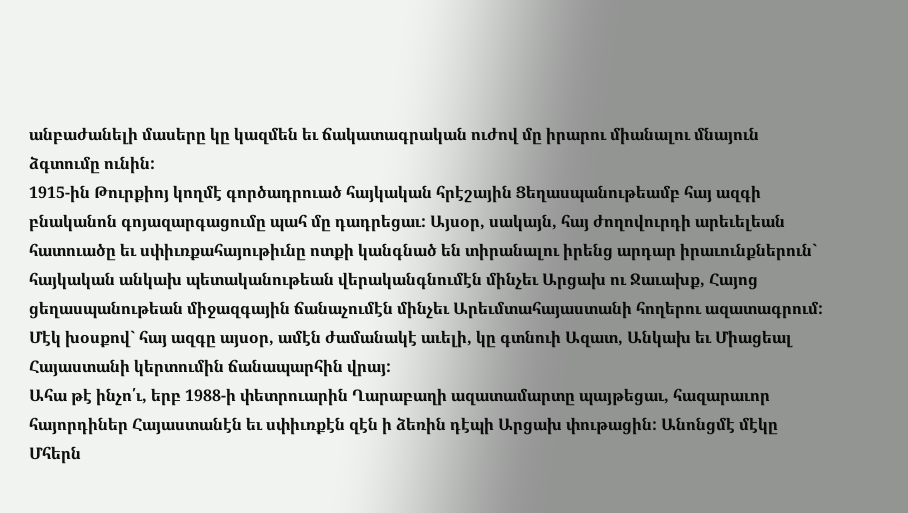անբաժանելի մասերը կը կազմեն եւ ճակատագրական ուժով մը իրարու միանալու մնայուն ձգտումը ունին:
1915-ին Թուրքիոյ կողմէ գործադրուած հայկական հրէշային Ցեղասպանութեամբ հայ ազգի բնականոն գոյազարգացումը պահ մը դադրեցաւ: Այսօր, սակայն, հայ ժողովուրդի արեւելեան հատուածը եւ սփիւռքահայութիւնը ոտքի կանգնած են տիրանալու իրենց արդար իրաւունքներուն` հայկական անկախ պետականութեան վերականգնումէն մինչեւ Արցախ ու Ջաւախք, Հայոց ցեղասպանութեան միջազգային ճանաչումէն մինչեւ Արեւմտահայաստանի հողերու ազատագրում: Մէկ խօսքով` հայ ազգը այսօր, ամէն ժամանակէ աւելի, կը գտնուի Ազատ, Անկախ եւ Միացեալ Հայաստանի կերտումին ճանապարհին վրայ:
Ահա թէ ինչո՛ւ, երբ 1988-ի փետրուարին Ղարաբաղի ազատամարտը պայթեցաւ, հազարաւոր հայորդիներ Հայաստանէն եւ սփիւռքէն զէն ի ձեռին դէպի Արցախ փութացին: Անոնցմէ մէկը Մհերն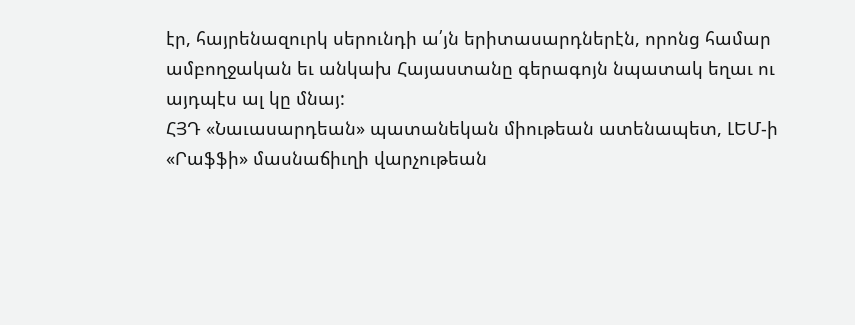էր, հայրենազուրկ սերունդի ա՛յն երիտասարդներէն, որոնց համար ամբողջական եւ անկախ Հայաստանը գերագոյն նպատակ եղաւ ու այդպէս ալ կը մնայ:
ՀՅԴ «Նաւասարդեան» պատանեկան միութեան ատենապետ, ԼԵՄ-ի «Րաֆֆի» մասնաճիւղի վարչութեան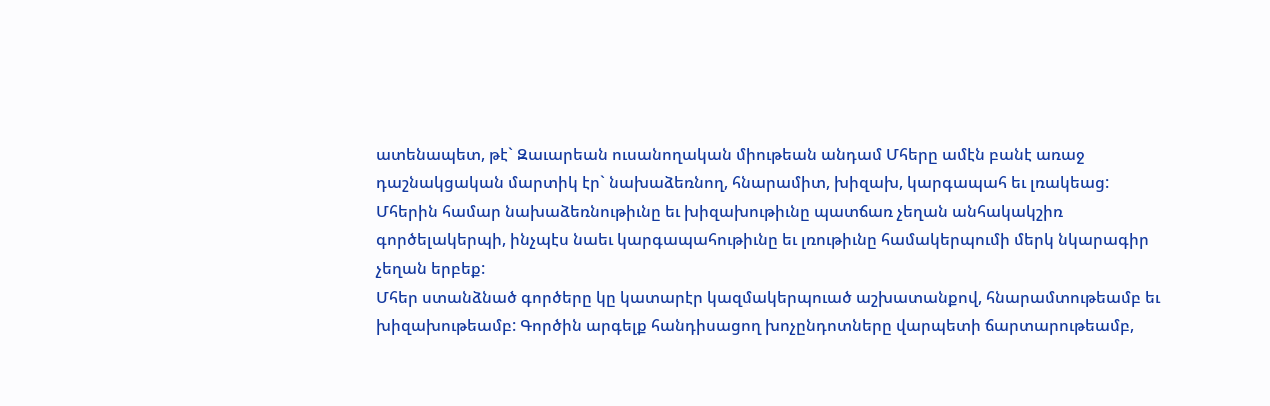ատենապետ, թէ` Զաւարեան ուսանողական միութեան անդամ Մհերը ամէն բանէ առաջ դաշնակցական մարտիկ էր` նախաձեռնող, հնարամիտ, խիզախ, կարգապահ եւ լռակեաց:
Մհերին համար նախաձեռնութիւնը եւ խիզախութիւնը պատճառ չեղան անհակակշիռ գործելակերպի, ինչպէս նաեւ կարգապահութիւնը եւ լռութիւնը համակերպումի մերկ նկարագիր չեղան երբեք:
Մհեր ստանձնած գործերը կը կատարէր կազմակերպուած աշխատանքով, հնարամտութեամբ եւ խիզախութեամբ: Գործին արգելք հանդիսացող խոչընդոտները վարպետի ճարտարութեամբ,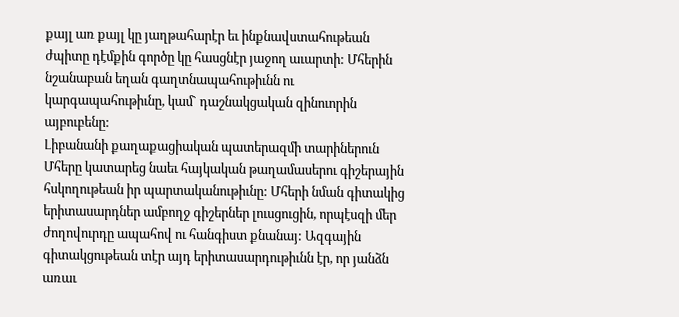քայլ առ քայլ կը յաղթահարէր եւ ինքնավստահութեան ժպիտը դէմքին գործը կը հասցնէր յաջող աւարտի: Մհերին նշանաբան եղան գաղտնապահութիւնն ու կարգապահութիւնը, կամ` դաշնակցական զինուորին այբուբենը:
Լիբանանի քաղաքացիական պատերազմի տարիներուն Մհերը կատարեց նաեւ հայկական թաղամասերու գիշերային հսկողութեան իր պարտականութիւնը: Մհերի նման գիտակից երիտասարդներ ամբողջ գիշերներ լուսցուցին, որպէսզի մեր ժողովուրդը ապահով ու հանգիստ քնանայ: Ազգային գիտակցութեան տէր այդ երիտասարդութիւնն էր, որ յանձն առաւ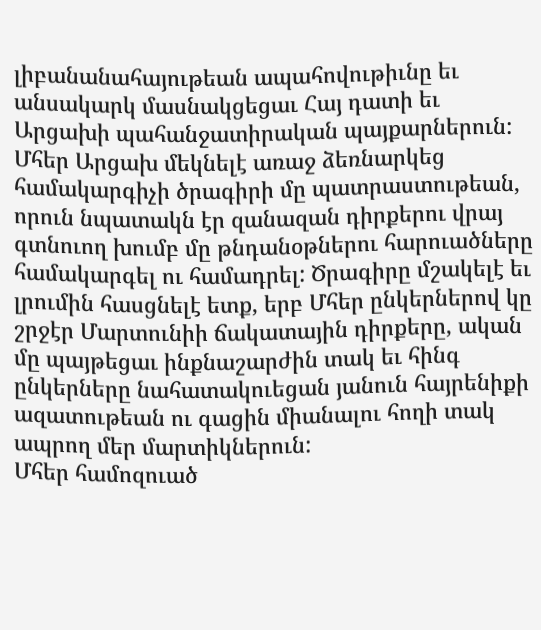լիբանանահայութեան ապահովութիւնը եւ անսակարկ մասնակցեցաւ Հայ դատի եւ Արցախի պահանջատիրական պայքարներուն:
Մհեր Արցախ մեկնելէ առաջ ձեռնարկեց համակարգիչի ծրագիրի մը պատրաստութեան, որուն նպատակն էր զանազան դիրքերու վրայ գտնուող խումբ մը թնդանօթներու հարուածները համակարգել ու համադրել: Ծրագիրը մշակելէ եւ լրումին հասցնելէ ետք, երբ Մհեր ընկերներով կը շրջէր Մարտունիի ճակատային դիրքերը, ական մը պայթեցաւ ինքնաշարժին տակ եւ հինգ ընկերները նահատակուեցան յանուն հայրենիքի ազատութեան ու գացին միանալու հողի տակ ապրող մեր մարտիկներուն:
Մհեր համոզուած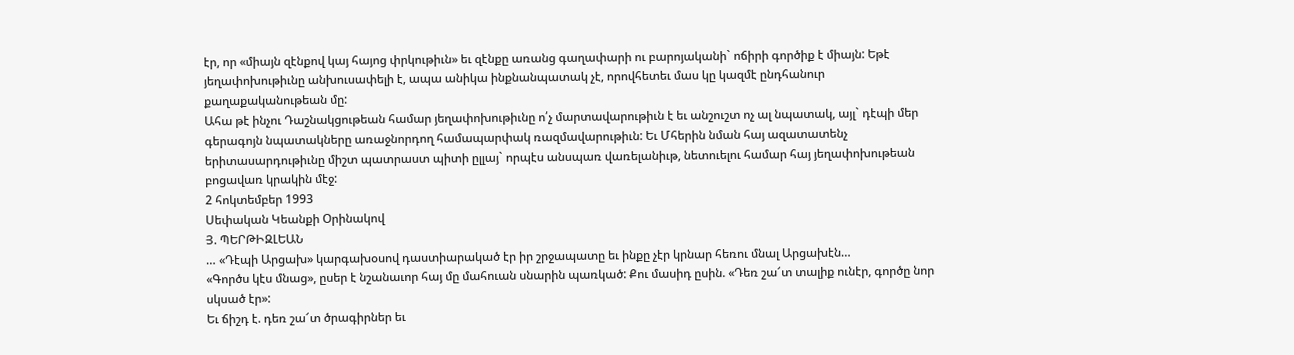էր, որ «միայն զէնքով կայ հայոց փրկութիւն» եւ զէնքը առանց գաղափարի ու բարոյականի` ոճիրի գործիք է միայն: Եթէ յեղափոխութիւնը անխուսափելի է, ապա անիկա ինքնանպատակ չէ, որովհետեւ մաս կը կազմէ ընդհանուր քաղաքականութեան մը:
Ահա թէ ինչու Դաշնակցութեան համար յեղափոխութիւնը ո՛չ մարտավարութիւն է եւ անշուշտ ոչ ալ նպատակ, այլ` դէպի մեր գերագոյն նպատակները առաջնորդող համապարփակ ռազմավարութիւն: Եւ Մհերին նման հայ ազատատենչ երիտասարդութիւնը միշտ պատրաստ պիտի ըլլայ` որպէս անսպառ վառելանիւթ, նետուելու համար հայ յեղափոխութեան բոցավառ կրակին մէջ:
2 հոկտեմբեր 1993
Սեփական Կեանքի Օրինակով
Յ. ՊԵՐԹԻԶԼԵԱՆ
… «Դէպի Արցախ» կարգախօսով դաստիարակած էր իր շրջապատը եւ ինքը չէր կրնար հեռու մնալ Արցախէն…
«Գործս կէս մնաց», ըսեր է նշանաւոր հայ մը մահուան սնարին պառկած: Քու մասիդ ըսին. «Դեռ շա՜տ տալիք ունէր, գործը նոր սկսած էր»:
Եւ ճիշդ է. դեռ շա՜տ ծրագիրներ եւ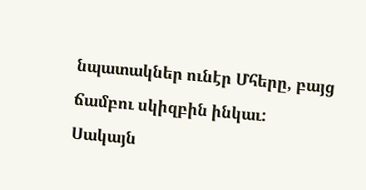նպատակներ ունէր Մհերը, բայց ճամբու սկիզբին ինկաւ:
Սակայն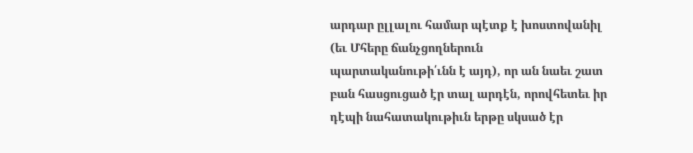արդար ըլլալու համար պէտք է խոստովանիլ (եւ Մհերը ճանչցողներուն պարտականութի՛ւնն է այդ), որ ան նաեւ շատ բան հասցուցած էր տալ արդէն, որովհետեւ իր դէպի նահատակութիւն երթը սկսած էր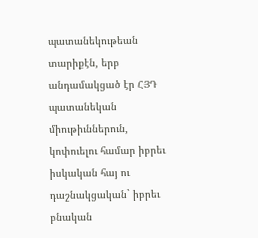պատանեկութեան տարիքէն, երբ անդամակցած էր ՀՅԴ պատանեկան միութիւններուն, կոփուելու համար իբրեւ իսկական հայ ու դաշնակցական` իբրեւ բնական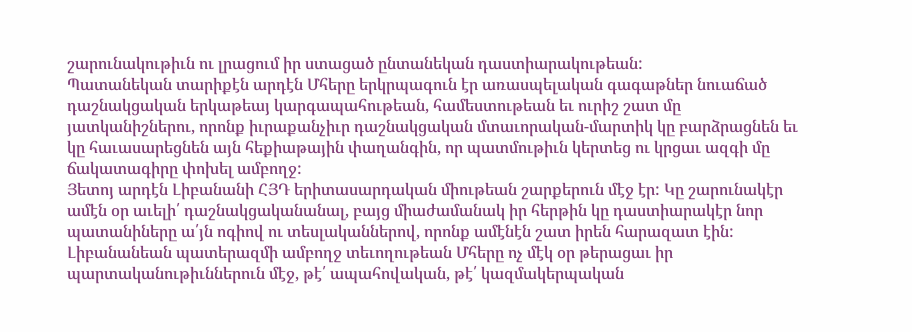շարունակութիւն ու լրացում իր ստացած ընտանեկան դաստիարակութեան:
Պատանեկան տարիքէն արդէն Մհերը երկրպագուն էր առասպելական գագաթներ նուաճած դաշնակցական երկաթեայ կարգապահութեան, համեստութեան եւ ուրիշ շատ մը յատկանիշներու, որոնք իւրաքանչիւր դաշնակցական մտաւորական-մարտիկ կը բարձրացնեն եւ կը հաւասարեցնեն այն հեքիաթային փաղանգին, որ պատմութիւն կերտեց ու կրցաւ ազգի մը ճակատագիրը փոխել ամբողջ:
Յետոյ արդէն Լիբանանի ՀՅԴ երիտասարդական միութեան շարքերուն մէջ էր: Կը շարունակէր ամէն օր աւելի՛ դաշնակցականանալ, բայց միաժամանակ իր հերթին կը դաստիարակէր նոր պատանիները ա՛յն ոգիով ու տեսլականներով, որոնք ամէնէն շատ իրեն հարազատ էին:
Լիբանանեան պատերազմի ամբողջ տեւողութեան Մհերը ոչ մէկ օր թերացաւ իր պարտականութիւններուն մէջ, թէ՛ ապահովական, թէ՛ կազմակերպական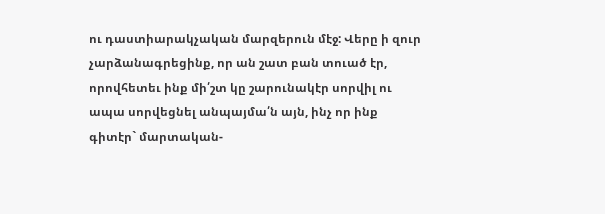ու դաստիարակչական մարզերուն մէջ: Վերը ի զուր չարձանագրեցինք, որ ան շատ բան տուած էր, որովհետեւ ինք մի՛շտ կը շարունակէր սորվիլ ու ապա սորվեցնել անպայմա՛ն այն, ինչ որ ինք գիտէր` մարտական-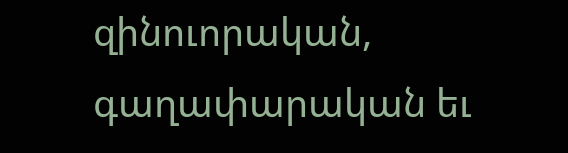զինուորական, գաղափարական եւ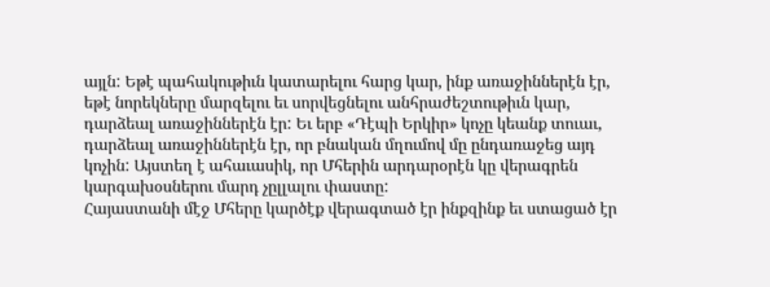այլն: Եթէ պահակութիւն կատարելու հարց կար, ինք առաջիններէն էր, եթէ նորեկները մարզելու եւ սորվեցնելու անհրաժեշտութիւն կար, դարձեալ առաջիններէն էր: Եւ երբ «Դէպի Երկիր» կոչը կեանք տուաւ, դարձեալ առաջիններէն էր, որ բնական մղումով մը ընդառաջեց այդ կոչին: Այստեղ է ահաւասիկ, որ Մհերին արդարօրէն կը վերագրեն կարգախօսներու մարդ չըլլալու փաստը:
Հայաստանի մէջ Մհերը կարծէք վերագտած էր ինքզինք եւ ստացած էր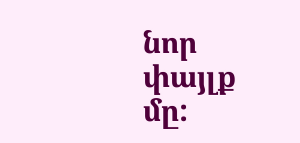նոր փայլք մը: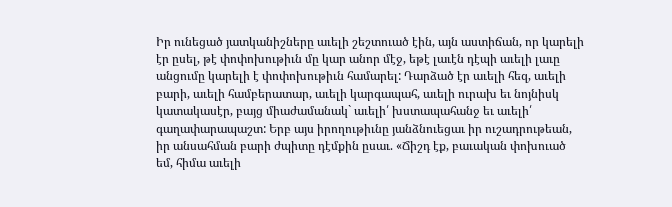Իր ունեցած յատկանիշները աւելի շեշտուած էին, այն աստիճան, որ կարելի էր ըսել, թէ փոփոխութիւն մը կար անոր մէջ, եթէ լաւէն դէպի աւելի լաւը անցումը կարելի է փոփոխութիւն համարել: Դարձած էր աւելի հեզ, աւելի բարի, աւելի համբերատար, աւելի կարգապահ, աւելի ուրախ եւ նոյնիսկ կատակասէր, բայց միաժամանակ` աւելի՛ խստապահանջ եւ աւելի՛ գաղափարապաշտ: Երբ այս իրողութիւնը յանձնուեցաւ իր ուշադրութեան, իր անսահման բարի ժպիտը դէմքին ըսաւ. «Ճիշդ էք, բաւական փոխուած եմ, հիմա աւելի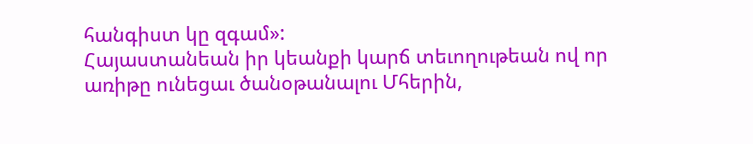հանգիստ կը զգամ»:
Հայաստանեան իր կեանքի կարճ տեւողութեան ով որ առիթը ունեցաւ ծանօթանալու Մհերին,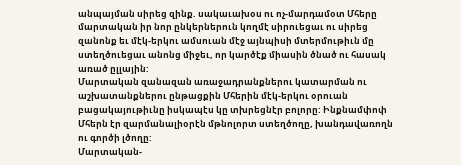անպայման սիրեց զինք. սակաւախօս ու ոչ-մարդամօտ Մհերը մարտական իր նոր ընկերներուն կողմէ սիրուեցաւ ու սիրեց զանոնք եւ մէկ-երկու ամսուան մէջ այնպիսի մտերմութիւն մը ստեղծուեցաւ անոնց միջեւ, որ կարծէք միասին ծնած ու հասակ առած ըլլային:
Մարտական զանազան առաջադրանքներու կատարման ու աշխատանքներու ընթացքին Մհերին մէկ-երկու օրուան բացակայութիւնը իսկապէս կը տխրեցնէր բոլորը: Ինքնամփոփ Մհերն էր զարմանալիօրէն մթնոլորտ ստեղծողը, խանդավառողն ու գործի լծողը:
Մարտական-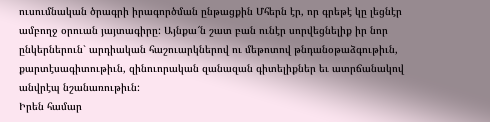ուսումնական ծրագրի իրագործման ընթացքին Մհերն էր, որ գրեթէ կը լեցնէր ամբողջ օրուան յայտագիրը: Այնքա՜ն շատ բան ունէր սորվեցնելիք իր նոր ընկերներուն` արդիական հաշուարկներով ու մեթոտով թնդանօթաձգութիւն, քարտէսագիտութիւն, զինուորական զանազան գիտելիքներ եւ ատրճանակով անվրէպ նշանառութիւն:
Իրեն համար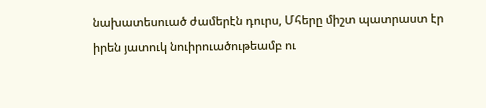նախատեսուած ժամերէն դուրս, Մհերը միշտ պատրաստ էր իրեն յատուկ նուիրուածութեամբ ու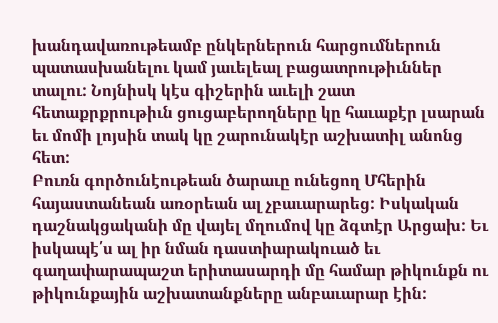խանդավառութեամբ ընկերներուն հարցումներուն պատասխանելու կամ յաւելեալ բացատրութիւններ տալու: Նոյնիսկ կէս գիշերին աւելի շատ հետաքրքրութիւն ցուցաբերողները կը հաւաքէր լսարան եւ մոմի լոյսին տակ կը շարունակէր աշխատիլ անոնց հետ:
Բուռն գործունէութեան ծարաւը ունեցող Մհերին հայաստանեան առօրեան ալ չբաւարարեց: Իսկական դաշնակցականի մը վայել մղումով կը ձգտէր Արցախ: Եւ իսկապէ՛ս ալ իր նման դաստիարակուած եւ գաղափարապաշտ երիտասարդի մը համար թիկունքն ու թիկունքային աշխատանքները անբաւարար էին: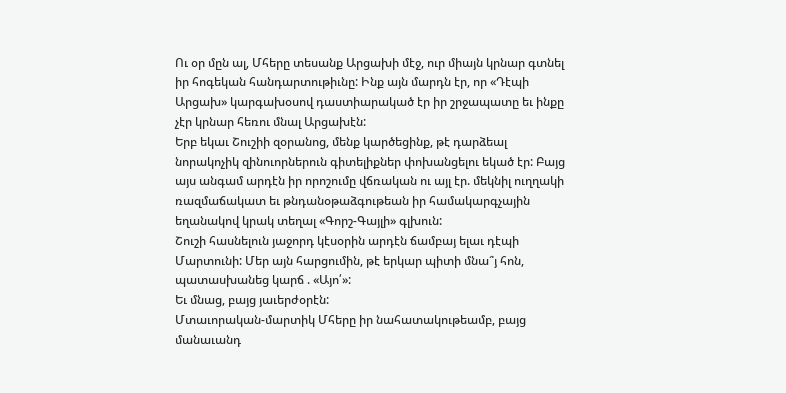Ու օր մըն ալ, Մհերը տեսանք Արցախի մէջ, ուր միայն կրնար գտնել իր հոգեկան հանդարտութիւնը: Ինք այն մարդն էր, որ «Դէպի Արցախ» կարգախօսով դաստիարակած էր իր շրջապատը եւ ինքը չէր կրնար հեռու մնալ Արցախէն:
Երբ եկաւ Շուշիի զօրանոց, մենք կարծեցինք, թէ դարձեալ նորակոչիկ զինուորներուն գիտելիքներ փոխանցելու եկած էր: Բայց այս անգամ արդէն իր որոշումը վճռական ու այլ էր. մեկնիլ ուղղակի ռազմաճակատ եւ թնդանօթաձգութեան իր համակարգչային եղանակով կրակ տեղալ «Գորշ-Գայլի» գլխուն:
Շուշի հասնելուն յաջորդ կէսօրին արդէն ճամբայ ելաւ դէպի Մարտունի: Մեր այն հարցումին, թէ երկար պիտի մնա՞յ հոն, պատասխանեց կարճ . «Այո՛»:
Եւ մնաց, բայց յաւերժօրէն:
Մտաւորական-մարտիկ Մհերը իր նահատակութեամբ, բայց մանաւանդ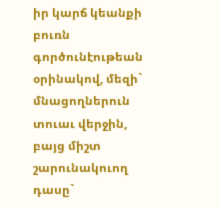իր կարճ կեանքի բուռն գործունէութեան օրինակով, մեզի` մնացողներուն տուաւ վերջին, բայց միշտ շարունակուող դասը`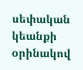սեփական կեանքի օրինակով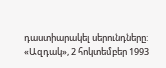դաստիարակել սերունդները:
«Ազդակ», 2 հոկտեմբեր 1993